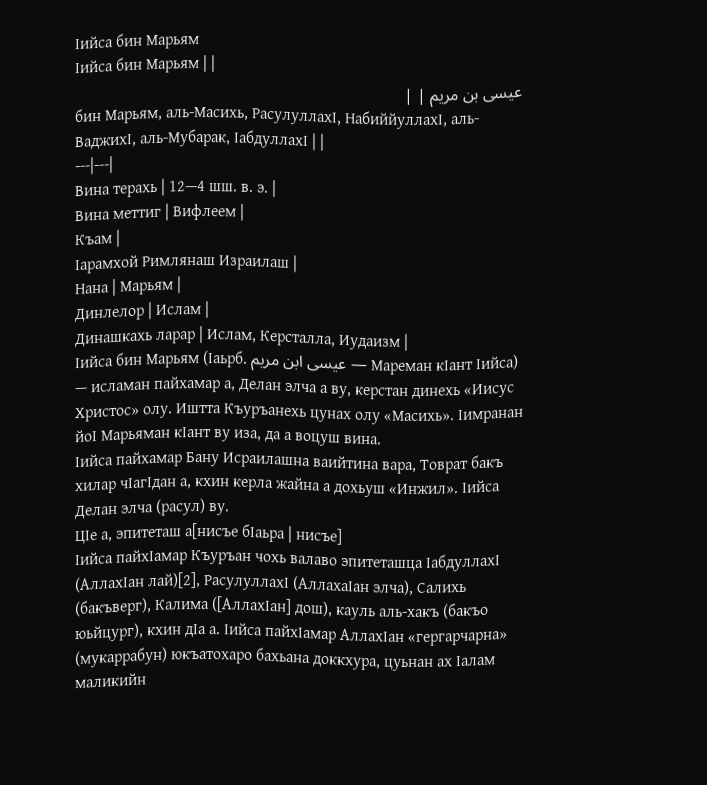Ӏийса бин Марьям
Ӏийса бин Марьям | |
عيسى بن مريم | |
бин Марьям, аль-Масихь, РасулуллахӀ, НабиййуллахӀ, аль-ВаджихӀ, аль-Мубарак, ӀабдуллахӀ | |
---|---|
Вина терахь | 12—4 шш. в. э. |
Вина меттиг | Вифлеем |
Къам |
Ӏарамхой Римлянаш Израилаш |
Нана | Марьям |
Динлелор | Ислам |
Динашкахь ларар | Ислам, Керсталла, Иудаизм |
Ӏийса бин Марьям (Ӏаьрб. عيسى ابن مريم — Мареман кӀант Ӏийса) — исламан пайхамар а, Делан элча а ву, керстан динехь «Иисус Христос» олу. Иштта Къуръанехь цунах олу «Масихь». Ӏимранан йоӀ Марьяман кӀант ву иза, да а воцуш вина.
Ӏийса пайхамар Бану Исраилашна ваийтина вара, Товрат бакъ хилар чӀагӀдан а, кхин керла жайна а дохьуш «Инжил». Ӏийса Делан элча (расул) ву.
ЦӀе а, эпитеташ а[нисъе бӀаьра | нисъе]
Ӏийса пайхӀамар Къуръан чохь валаво эпитеташца ӀабдуллахӀ (АллахӀан лай)[2], РасулуллахӀ (АллахаӀан элча), Салихь (бакъверг), Калима ([АллахӀан] дош), кауль аль-хакъ (бакъо юьйцург), кхин дӀа а. Ӏийса пайхӀамар АллахӀан «гергарчарна» (мукаррабун) юкъатохаро бахьана доккхура, цуьнан ах Ӏалам маликийн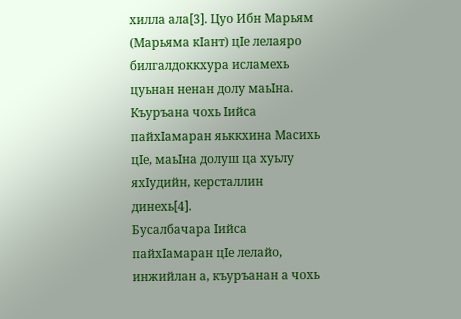хилла ала[3]. Цуо Ибн Марьям (Марьяма кӀант) цӀе лелаяро билгалдоккхура исламехь цуьнан ненан долу маьӀна. Къуръана чохь Ӏийса пайхӀамаран яьккхина Масихь цӀе, маьӀна долуш ца хуьлу яхӀудийн, керсталлин динехь[4].
Бусалбачара Ӏийса пайхӀамаран цӀе лелайо, инжийлан а, къуръанан а чохь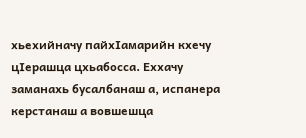хьехийначу пайхӀамарийн кхечу цӀерашца цхьабосса. Еххачу заманахь бусалбанаш а, испанера керстанаш а вовшешца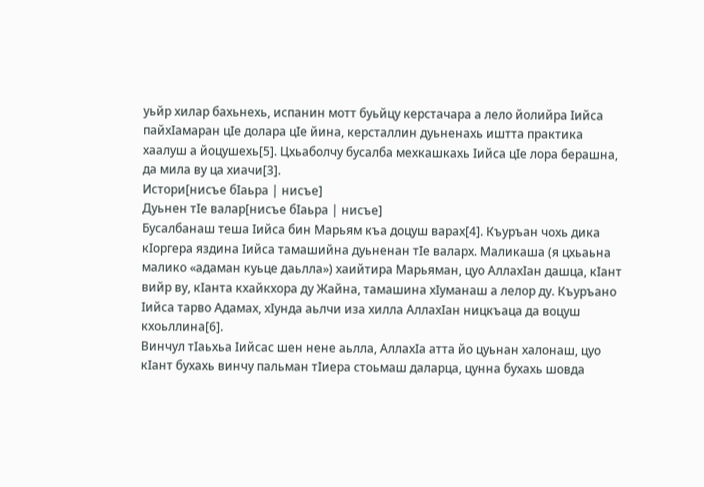уьйр хилар бахьнехь, испанин мотт буьйцу керстачара а лело йолийра Ӏийса пайхӀамаран цӀе долара цӀе йина, керсталлин дуьненахь иштта практика хаалуш а йоцушехь[5]. Цхьаболчу бусалба мехкашкахь Ӏийса цӀе лора берашна, да мила ву ца хиачи[3].
Истори[нисъе бӀаьра | нисъе]
Дуьнен тӀе валар[нисъе бӀаьра | нисъе]
Бусалбанаш теша Ӏийса бин Марьям къа доцуш варах[4]. Къуръан чохь дика кӀоргера яздина Ӏийса тамашийна дуьненан тӀе валарх. Маликаша (я цхьаьна малико «адаман куьце даьлла») хаийтира Марьяман, цуо АллахӀан дашца, кӀант вийр ву, кӀанта кхайкхора ду Жайна, тамашина хӀуманаш а лелор ду. Къуръано Ӏийса тарво Адамах, хӀунда аьлчи иза хилла АллахӀан ницкъаца да воцуш кхоьллина[6].
Винчул тӀаьхьа Ӏийсас шен нене аьлла, АллахӀа атта йо цуьнан халонаш, цуо кӀант бухахь винчу пальман тӀиера стоьмаш даларца, цунна бухахь шовда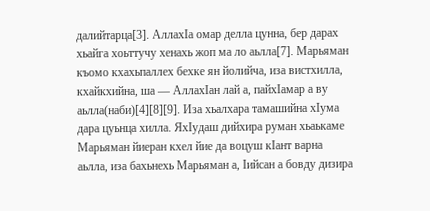далийтарца[3]. АллахӀа омар делла цунна, бер дарах хьайга хоьттучу хенахь жоп ма ло аьлла[7]. Марьяман къомо кхахьпаллех бехке ян йолийча, иза вистхилла, кхайкхийна, ша — АллахӀан лай а, пайхӀамар а ву аьлла(наби)[4][8][9]. Иза хьалхара тамашийна хӀума дара цуьнца хилла. ЯхӀудаш дийхира руман хьаькаме Марьяман йиеран кхел йие да воцуш кӀант варна аьлла, иза бахьнехь Марьяман а, Ӏийсан а бовду дизира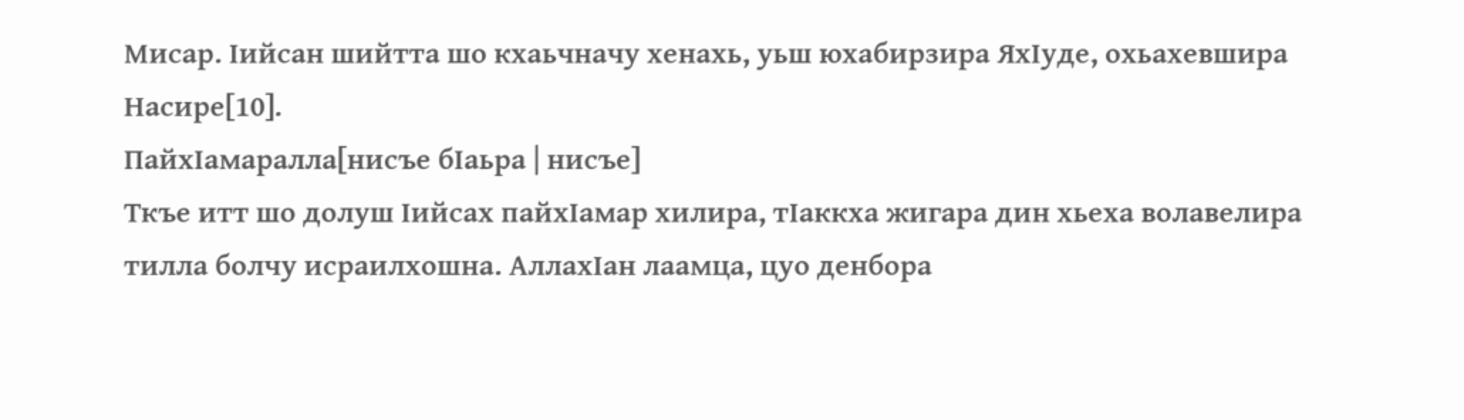Мисар. Ӏийсан шийтта шо кхаьчначу хенахь, уьш юхабирзира ЯхӀуде, охьахевшира Насире[10].
ПайхӀамаралла[нисъе бӀаьра | нисъе]
Ткъе итт шо долуш Ӏийсах пайхӀамар хилира, тӀаккха жигара дин хьеха волавелира тилла болчу исраилхошна. АллахӀан лаамца, цуо денбора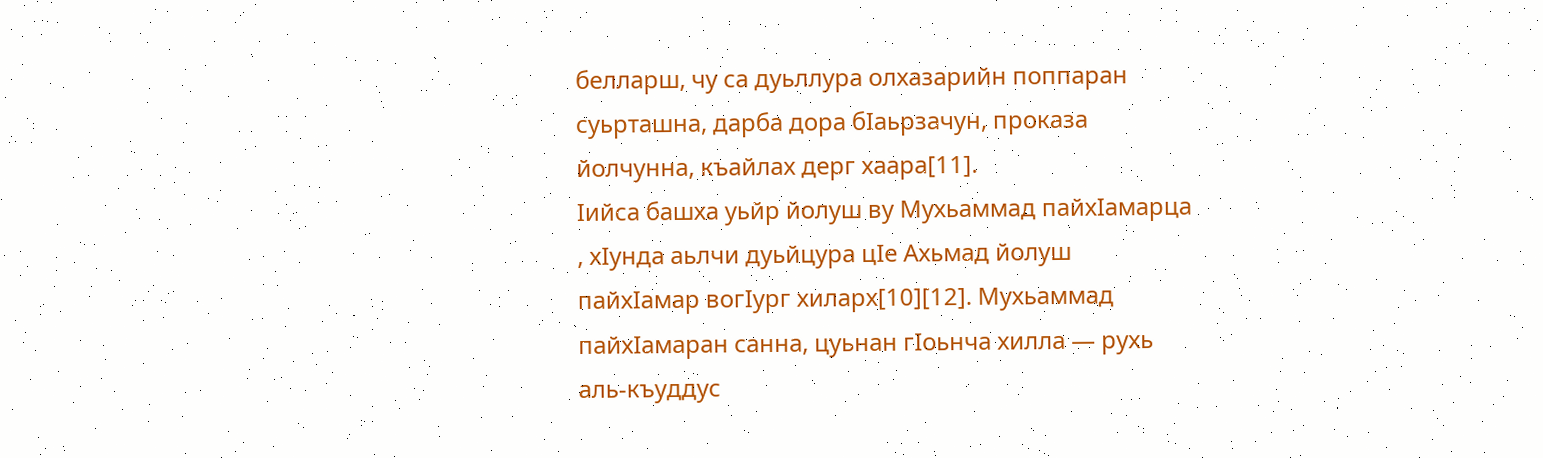белларш, чу са дуьллура олхазарийн поппаран суьрташна, дарба дора бӀаьрзачун, проказа йолчунна, къайлах дерг хаара[11].
Ӏийса башха уьйр йолуш ву Мухьаммад пайхӀамарца , хӀунда аьлчи дуьйцура цӀе Ахьмад йолуш пайхӀамар вогӀург хиларх[10][12]. Мухьаммад пайхӀамаран санна, цуьнан гӀоьнча хилла — рухь аль-къуддус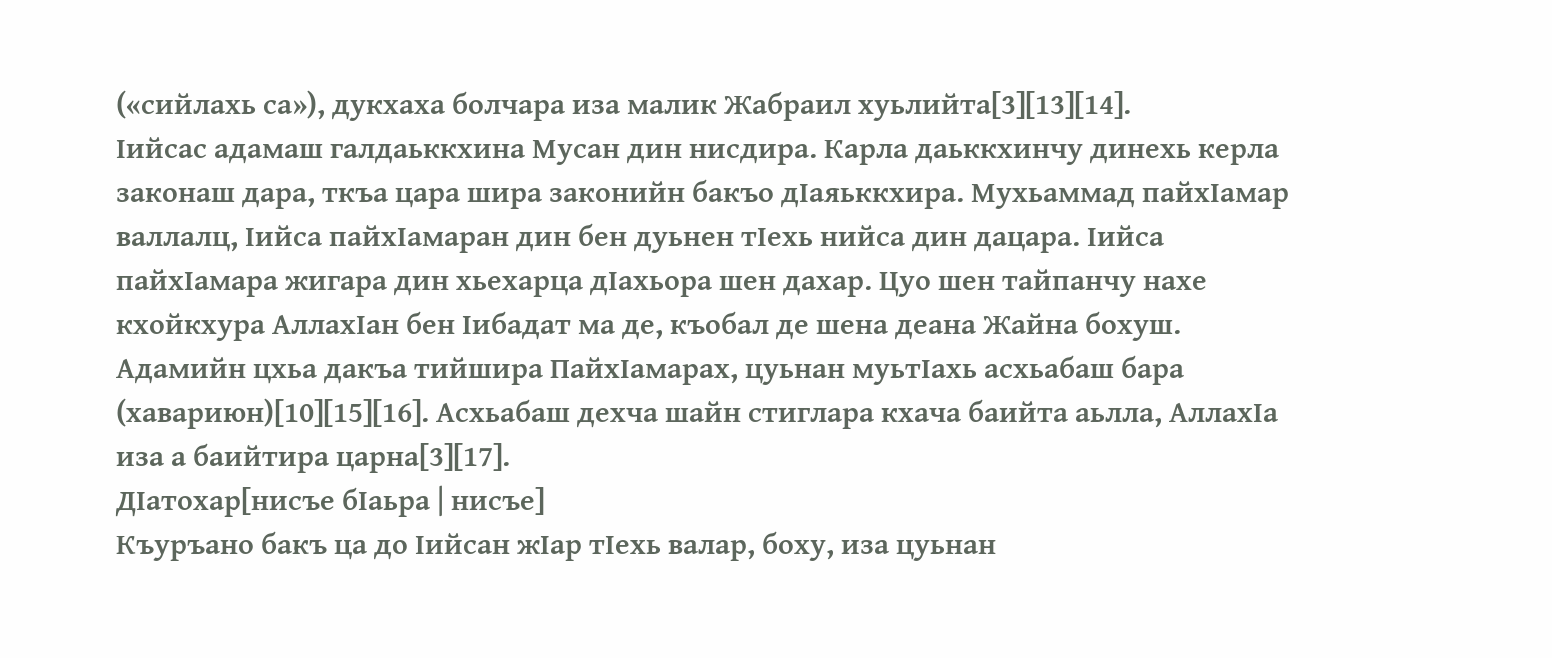(«сийлахь са»), дукхаха болчара иза малик Жабраил хуьлийта[3][13][14].
Ӏийсас адамаш галдаьккхина Мусан дин нисдира. Карла даьккхинчу динехь керла законаш дара, ткъа цара шира законийн бакъо дӀаяьккхира. Мухьаммад пайхӀамар валлалц, Ӏийса пайхӀамаран дин бен дуьнен тӀехь нийса дин дацара. Ӏийса пайхӀамара жигара дин хьехарца дӀахьора шен дахар. Цуо шен тайпанчу нахе кхойкхура АллахӀан бен Ӏибадат ма де, къобал де шена деана Жайна бохуш. Адамийн цхьа дакъа тийшира ПайхӀамарах, цуьнан муьтӀахь асхьабаш бара (хавариюн)[10][15][16]. Асхьабаш дехча шайн стиглара кхача баийта аьлла, АллахӀа иза а баийтира царна[3][17].
ДӀатохар[нисъе бӀаьра | нисъе]
Къуръано бакъ ца до Ӏийсан жӀар тӀехь валар, боху, иза цуьнан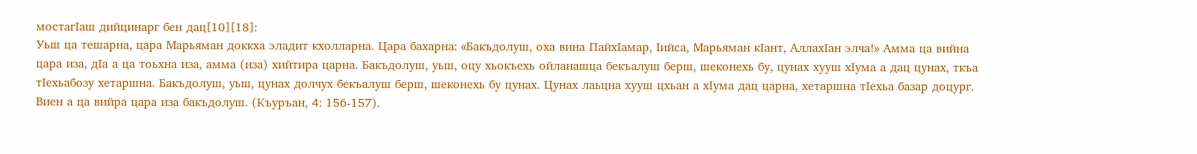мостагӀаш дийцинарг бен дац[10][18]:
Уьш ца тешарна, цара Марьяман доккха эладит кхолларна. Цара бахарна: «Бакъдолуш, оха вина ПайхӀамар, Ӏийса, Марьяман кӀант, АллахӀан элча!» Амма ца вийна цара иза, дӀа а ца тоьхна иза, амма (иза) хийтира царна. Бакъдолуш, уьш, оцу хьокъехь ойланашца бекъалуш берш, шеконехь бу, цунах хууш хӀума а дац цунах, ткъа тӀехьабозу хетаршна. Бакъдолуш, уьш, цунах долчух бекъалуш берш, шеконехь бу цунах. Цунах лаьцна хууш цхьан а хӀума дац царна, хетаршна тӀехьа базар доцург. Виен а ца вийра цара иза бакъдолуш. (Къуръан, 4: 156-157).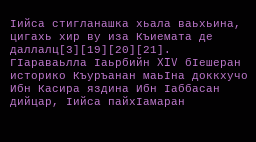Ӏийса стигланашка хьала ваьхьина, цигахь хир ву иза Къиемата де даллалц[3][19][20][21]. ГӀараваьлла Ӏаьрбийн XIV бӀешеран историко Къуръанан маьӀна доккхучо Ибн Касира яздина Ибн Ӏаббасан дийцар, Ӏийса пайхӀамаран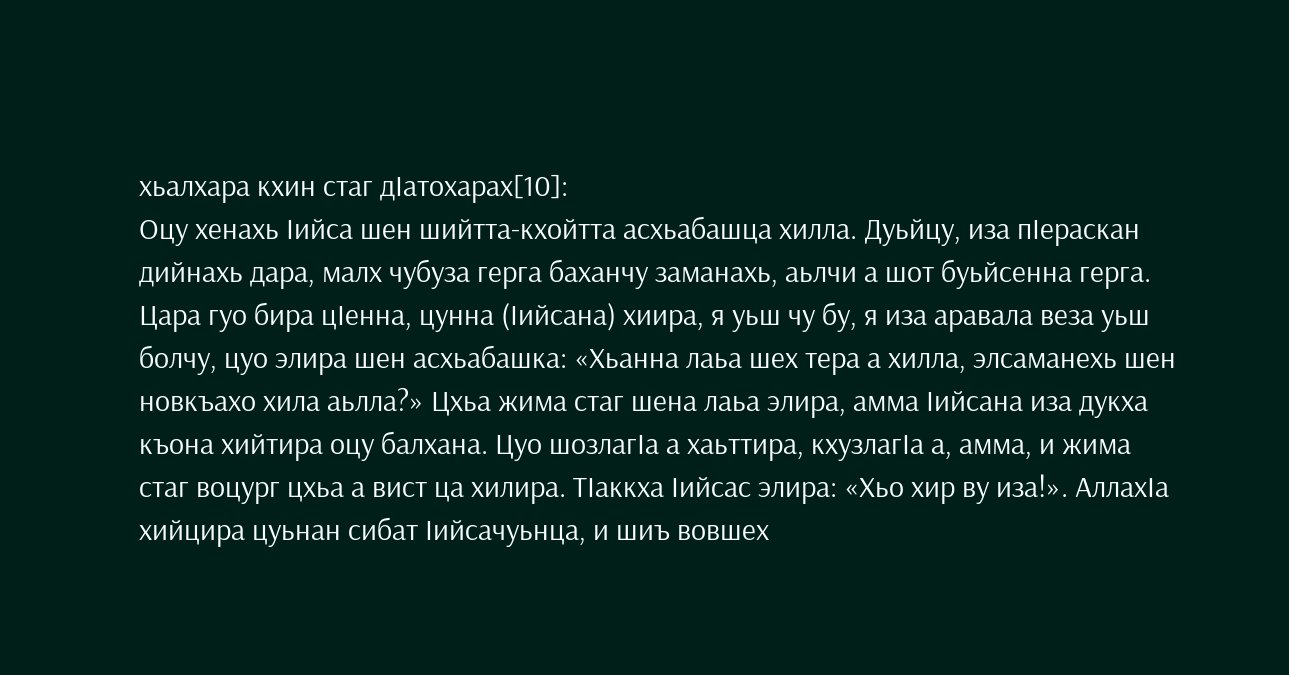хьалхара кхин стаг дӀатохарах[10]:
Оцу хенахь Ӏийса шен шийтта-кхойтта асхьабашца хилла. Дуьйцу, иза пӀераскан дийнахь дара, малх чубуза герга баханчу заманахь, аьлчи а шот буьйсенна герга. Цара гуо бира цӀенна, цунна (Ӏийсана) хиира, я уьш чу бу, я иза аравала веза уьш болчу, цуо элира шен асхьабашка: «Хьанна лаьа шех тера а хилла, элсаманехь шен новкъахо хила аьлла?» Цхьа жима стаг шена лаьа элира, амма Ӏийсана иза дукха къона хийтира оцу балхана. Цуо шозлагӀа а хаьттира, кхузлагӀа а, амма, и жима стаг воцург цхьа а вист ца хилира. ТӀаккха Ӏийсас элира: «Хьо хир ву иза!». АллахӀа хийцира цуьнан сибат Ӏийсачуьнца, и шиъ вовшех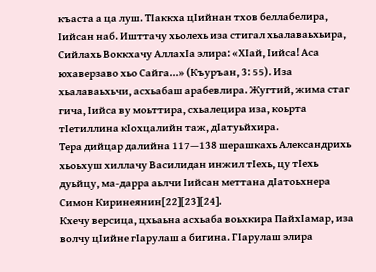къаста а ца луш. ТӀаккха цӀийнан тхов беллабелира, Ӏийсан наб. Ишттачу хьолехь иза стигал хьалаваьхьира, Сийлахь Воккхачу АллахӀа элира: «ХӀай, Ӏийса! Аса юхаверзаво хьо Сайга…» (Къуръан, 3: 55). Иза хьалаваьхьчи, асхьабаш арабевлира. Жугтий, жима стаг гича, Ӏийса ву моьттира, схьалецира иза, коьрта тӀетиллина кӀохцалийн таж, дӀатуьйхира.
Тера дийцар далийна 117—138 шерашкахь Александрихь хьоьхуш хиллачу Василидан инжил тӀехь, цу тӀехь дуьйцу, ма-дарра аьлчи Ӏийсан меттана дӀатоьхнера Симон Киринеянин[22][23][24].
Кхечу версица, цхьаьна асхьаба воьхкира ПайхӀамар, иза волчу цӀийне гӀарулаш а бигина. ГӀарулаш элира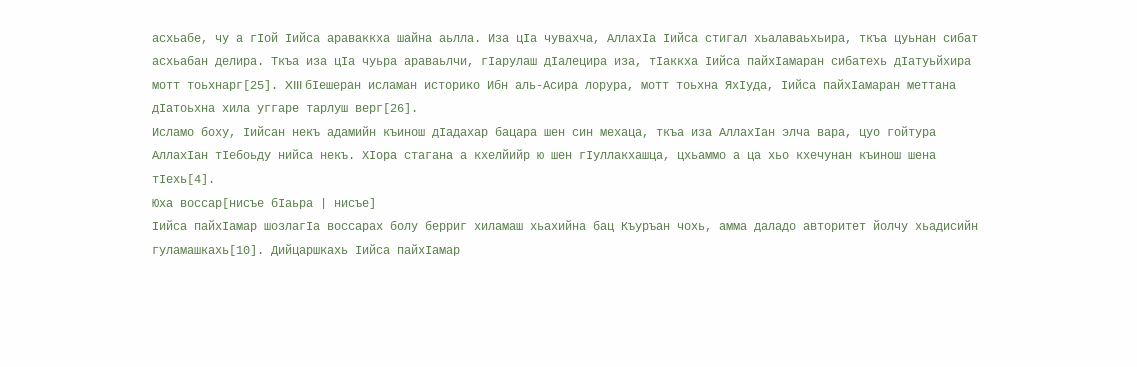асхьабе, чу а гӀой Ӏийса араваккха шайна аьлла. Иза цӀа чувахча, АллахӀа Ӏийса стигал хьалаваьхьира, ткъа цуьнан сибат асхьабан делира. Ткъа иза цӀа чуьра араваьлчи, гӀарулаш дӀалецира иза, тӀаккха Ӏийса пайхӀамаран сибатехь дӀатуьйхира мотт тоьхнарг[25]. XIII бӀешеран исламан историко Ибн аль-Асира лорура, мотт тоьхна ЯхӀуда, Ӏийса пайхӀамаран меттана дӀатоьхна хила уггаре тарлуш верг[26].
Исламо боху, Ӏийсан некъ адамийн къинош дӀадахар бацара шен син мехаца, ткъа иза АллахӀан элча вара, цуо гойтура АллахӀан тӀебоьду нийса некъ. ХӀора стагана а кхелйийр ю шен гӀуллакхашца, цхьаммо а ца хьо кхечунан къинош шена тӀехь[4].
Юха воссар[нисъе бӀаьра | нисъе]
Ӏийса пайхӀамар шозлагӀа воссарах болу берриг хиламаш хьахийна бац Къуръан чохь, амма даладо авторитет йолчу хьадисийн гуламашкахь[10]. Дийцаршкахь Ӏийса пайхӀамар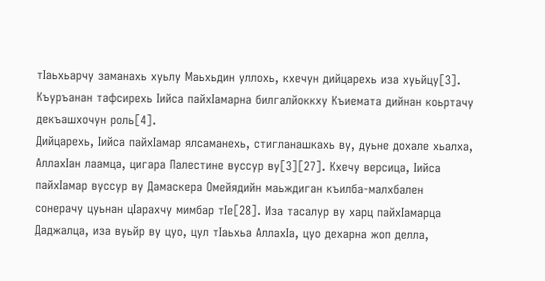тӀаьхьарчу заманахь хуьлу Маьхьдин уллохь, кхечун дийцарехь иза хуьйцу[3]. Къуръанан тафсирехь Ӏийса пайхӀамарна билгалйоккху Къиемата дийнан коьртачу декъашхочун роль[4].
Дийцарехь, Ӏийса пайхӀамар ялсаманехь, стигланашкахь ву, дуьне дохале хьалха, АллахӀан лаамца, цигара Палестине вуссур ву[3][27]. Кхечу версица, Ӏийса пайхӀамар вуссур ву Дамаскера Омейядийн маьждиган къилба-малхбален сонерачу цуьнан цӀарахчу мимбар тӀе[28]. Иза тасалур ву харц пайхӀамарца Даджалца, иза вуьйр ву цуо, цул тӀаьхьа АллахӀа, цуо дехарна жоп делла,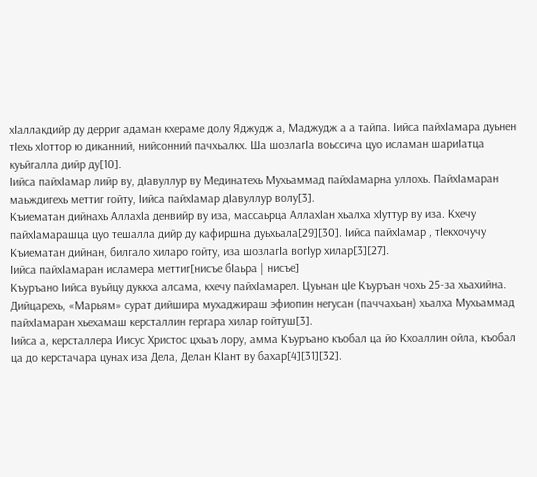хӀаллакдийр ду дерриг адаман кхераме долу Яджудж а, Маджудж а а тайпа. Ӏийса пайхӀамара дуьнен тӀехь хӀоттор ю диканний, нийсонний пачхьалкх. Ша шозлагӀа воьссича цуо исламан шариӀатца куьйгалла дийр ду[10].
Ӏийса пайхӀамар лийр ву, дӀавуллур ву Мединатехь Мухьаммад пайхӀамарна уллохь. ПайхӀамаран маьждигехь меттиг гойту, Ӏийса пайхӀамар дӀавуллур волу[3].
Къиематан дийнахь АллахӀа денвийр ву иза, массаьрца АллахӀан хьалха хӀуттур ву иза. Кхечу пайхӀамарашца цуо тешалла дийр ду кафиршна дуьхьала[29][30]. Ӏийса пайхӀамар , тӀекхочучу Къиематан дийнан, билгало хиларо гойту, иза шозлагӀа вогӀур хилар[3][27].
Ӏийса пайхӀамаран исламера меттиг[нисъе бӀаьра | нисъе]
Къуръано Ӏийса вуьйцу дуккха алсама, кхечу пайхӀамарел. Цуьнан цӀе Къуръан чохь 25-за хьахийна. Дийцарехь, «Марьям» сурат дийшира мухаджираш эфиопин негусан (паччахьан) хьалха Мухьаммад пайхӀамаран хьехамаш керсталлин гергара хилар гойтуш[3].
Ӏийса а, керсталлера Иисус Христос цхьаъ лору, амма Къуръано къобал ца йо Кхоаллин ойла, къобал ца до керстачара цунах иза Дела, Делан КӀант ву бахар[4][31][32].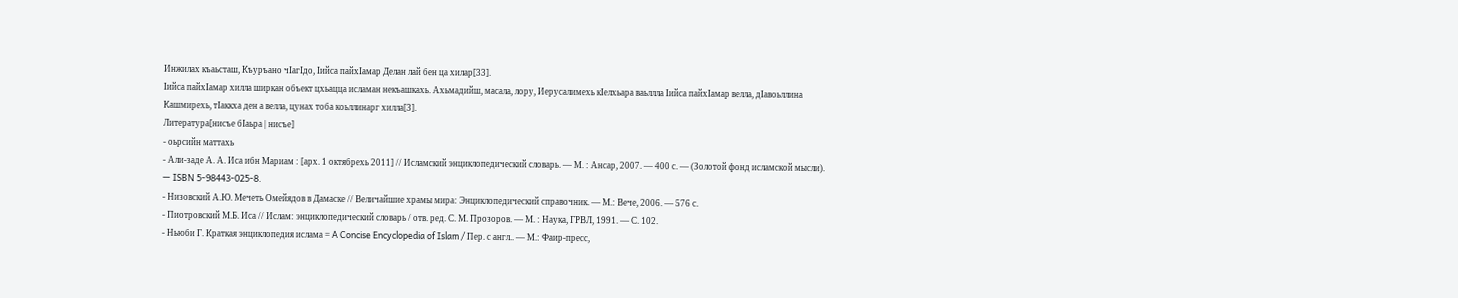Инжилах къаьсташ, Къуръано чӀагӀдо, Ӏийса пайхӀамар Делан лай бен ца хилар[33].
Ӏийса пайхӀамар хилла ширкан объект цхьацца исламан некъашкахь. Ахьмадийш, масала, лору, Иерусалимехь кӀелхьара ваьллла Ӏийса пайхӀамар велла, дӀавоьллина Кашмирехь, тӀаккха ден а велла, цунах тоба коьллинарг хилла[3].
Литература[нисъе бӀаьра | нисъе]
- оьрсийн маттахь
- Али-заде А. А. Иса ибн Мариам : [арх. 1 октябрехь 2011] // Исламский энциклопедический словарь. — М. : Ансар, 2007. — 400 с. — (Золотой фонд исламской мысли). — ISBN 5-98443-025-8.
- Низовский А.Ю. Мечеть Омейядов в Дамаске // Величайшие храмы мира: Энциклопедический справочник. — М.: Вече, 2006. — 576 с.
- Пиотровский М.Б. Иса // Ислам: энциклопедический словарь / отв. ред. С. М. Прозоров. — М. : Наука, ГРВЛ, 1991. — С. 102.
- Ньюби Г. Краткая энциклопедия ислама = A Concise Encyclopedia of Islam / Пер. с англ.. — М.: Фаир-пресс,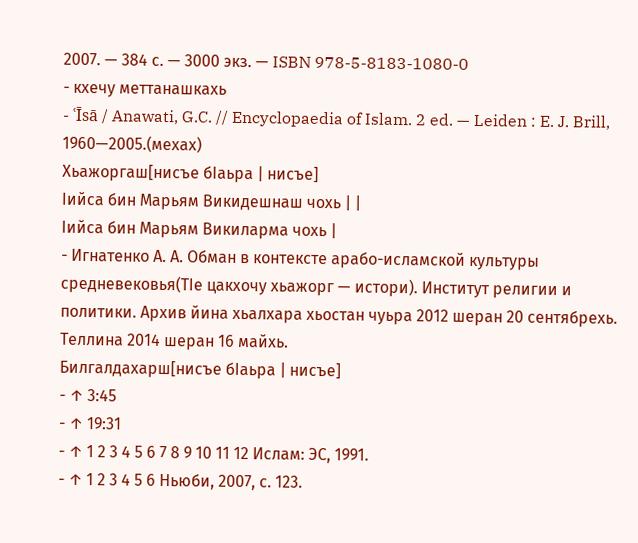2007. — 384 с. — 3000 экз. — ISBN 978-5-8183-1080-0
- кхечу меттанашкахь
- ʿĪsā / Anawati, G.C. // Encyclopaedia of Islam. 2 ed. — Leiden : E. J. Brill, 1960—2005.(мехах)
Хьажоргаш[нисъе бӀаьра | нисъе]
Ӏийса бин Марьям Викидешнаш чохь | |
Ӏийса бин Марьям Викиларма чохь |
- Игнатенко А. А. Обман в контексте арабо-исламской культуры средневековья(ТӀе цакхочу хьажорг — истори). Институт религии и политики. Архив йина хьалхара хьостан чуьра 2012 шеран 20 сентябрехь. Теллина 2014 шеран 16 майхь.
Билгалдахарш[нисъе бӀаьра | нисъе]
- ↑ 3:45
- ↑ 19:31
- ↑ 1 2 3 4 5 6 7 8 9 10 11 12 Ислам: ЭС, 1991.
- ↑ 1 2 3 4 5 6 Ньюби, 2007, с. 123.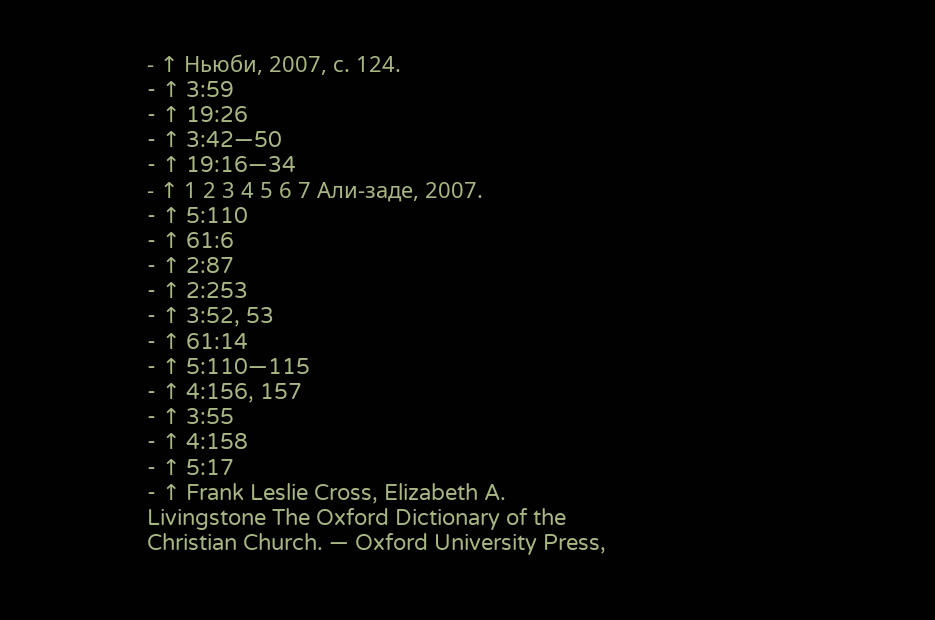- ↑ Ньюби, 2007, с. 124.
- ↑ 3:59
- ↑ 19:26
- ↑ 3:42—50
- ↑ 19:16—34
- ↑ 1 2 3 4 5 6 7 Али-заде, 2007.
- ↑ 5:110
- ↑ 61:6
- ↑ 2:87
- ↑ 2:253
- ↑ 3:52, 53
- ↑ 61:14
- ↑ 5:110—115
- ↑ 4:156, 157
- ↑ 3:55
- ↑ 4:158
- ↑ 5:17
- ↑ Frank Leslie Cross, Elizabeth A. Livingstone The Oxford Dictionary of the Christian Church. — Oxford University Press,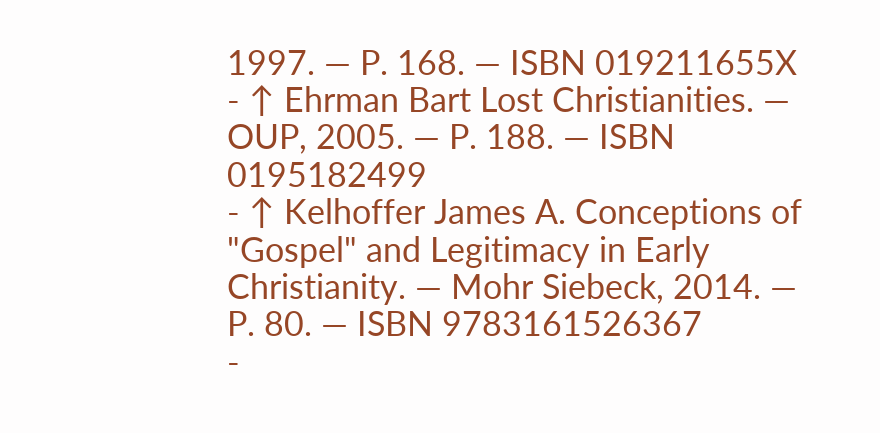1997. — P. 168. — ISBN 019211655X
- ↑ Ehrman Bart Lost Christianities. — OUP, 2005. — P. 188. — ISBN 0195182499
- ↑ Kelhoffer James A. Conceptions of "Gospel" and Legitimacy in Early Christianity. — Mohr Siebeck, 2014. — P. 80. — ISBN 9783161526367
-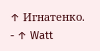↑ Игнатенко.
- ↑ Watt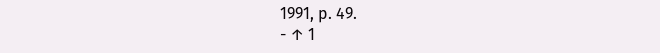1991, p. 49.
- ↑ 1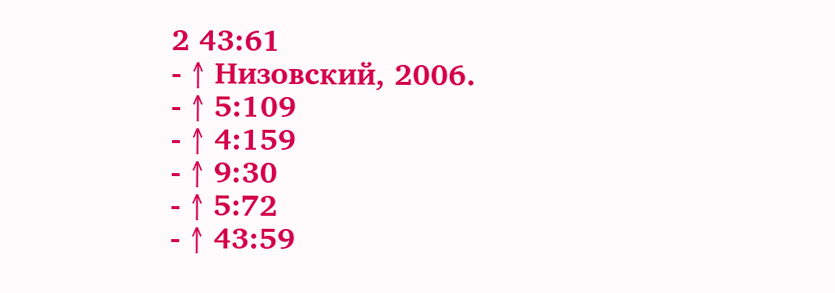2 43:61
- ↑ Низовский, 2006.
- ↑ 5:109
- ↑ 4:159
- ↑ 9:30
- ↑ 5:72
- ↑ 43:59